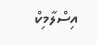އިސްލާމިކް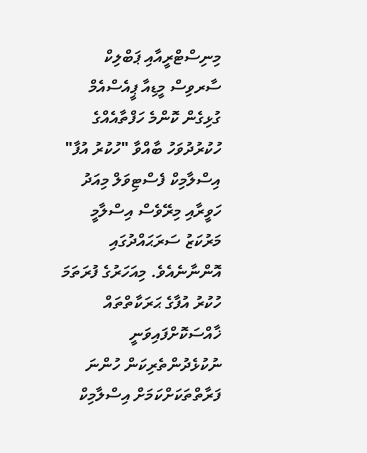މިނިސްޓްރީއާއި ޕަބްލިކް ސާރވިސް މީޑިއާ ޕީއެސްއެމް ގުޅިގެން ކޮންމެ ހަފްތާއެއްގެ ހުކުރުދުވަހު ބާއްވާ "ހުކުރު އުފާ" އިސްލާމިކް ފެސްޓިވަލް މިއަދު ހަވީރާއި މިރޭވެސް އިސްލާމީ މަރުކަޒު ސަރަޙައްދުގައި އޮންނާނެއެވެ. މިއަހަރުގެ ފުރަތަމަ ހުކުރު އުފާގެ ޙަރަކާތްތައް ޚާއްސަކޮށްފައިވަނީ ނުކުޅެދުންތެރިކަން ހުންނަ ފަރާތްތަކަށްކަމަށް އިސްލާމިކް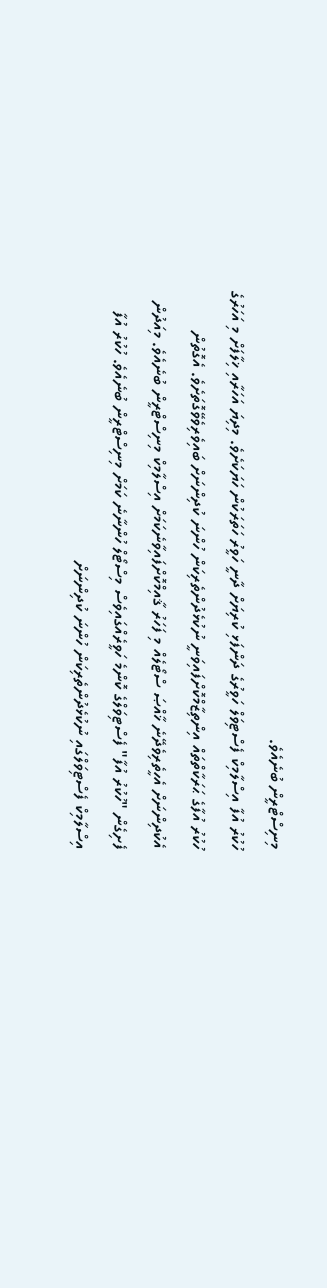މިނިސްޓްރީން ބުނެއެވެ.
ހުކުރު އުފާ އިސްލާމިކް ފެސްޓިވަލް ހަވީރުގެ ދަންފަޅި ކުރިޔަށް ދާނީ ހަވީރު ހަތަރަކުން ހަޔަކަށެވެ. މިދިޔަ އަހަރާއި ޚިލާފަށް މި އަހަރުގެ ހުކުރު އުފާގެ ޙަރަކާތްތައް އިންތިޒާމްކޮށްފައިވަނީ ނުކުޅެދުންތެރިކަން ހުންނަ ކުދިންނަށް ބައިވެރިވެވޭގޮތަށެވެ. އެގޮތުން އެކުދިންނަށް އެހީތެރިވެދޭނެ ޚާއްޞަ ސްޓޯލެއް މި ފަހަރު ޤާއިމްކޮށްފައިވާނެކަމަށް އިސްލާމިކް މިނިސްޓްރީން ބުނެއެވެ. މިއަދުން ފެށިގެން "ހުކުރު އުފާ" ފެސްޓިވަލްގެ ކޮންމެ ހަވީރެއްގައިވެސް މިސްޓޯލް ހުންނާނެ ކަމަށް މިނިސްޓްރީން ބުނެއެވެ. ހުކުރު އުފާ އިސްލާމިކް ފެސްޓިވަލްގައި ނުކުޅެދުންތެރިކަން ހުންނަ ކުދިންނަށް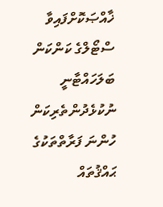ޚާއްޞަކޮށްފައިވާ ސްޓޯލްގެ ކަންކަން ބަލަހައްޓާނީ ނުކުޅެދުންތެރިކަން ހުންނަ ފަރާތްތަކުގެ ޙައްޤުތައް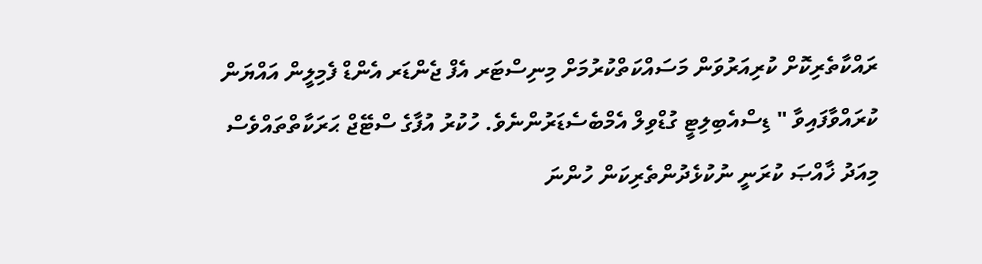ރައްކާތެރިކޮށް ކުރިއަރުވަން މަސައްކަތްކުރުމަށް މިނިސްޓަރ އެފް ޖެންޑަރ އެންޑް ފެމިލީން އައްޔަން ކުރައްވާފައިވާ " ޑިސްއެބިލިޓީ ގުޑްވިލް އެމްބެސެޑަރުންނެވެ. ހުކުރު އުފާގެ ސްޓޭޖް ޙަރަކާތްތައްވެސް މިއަދު ޚާއްޞަ ކުރަނީ ނުކުޅެދުންތެރިކަން ހުންނަ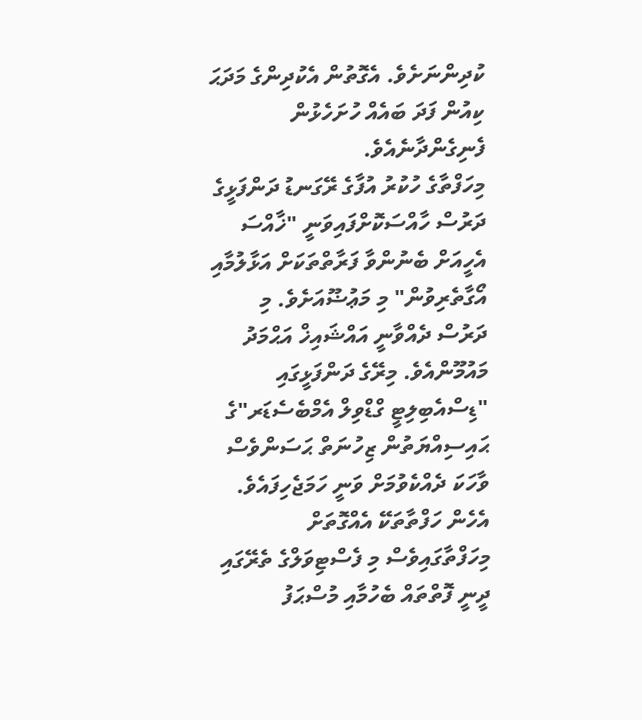ކުދިންނަށެވެ. އެގޮތުން އެކުދިންގެ މަދަޙަ ކިއުން ފަދަ ބައެއް ހުށަހެޅުން ފެނިގެންދާނެއެވެ.
މިހަފްތާގެ ހުކުރު އުފާގެ ރޭގަނޑު ދަންފަޅީގެ ދަރުސް ހާއްސަކޮށްފައިވަނީ "ޚާއްސަ އެހީއަށް ބެނުންވާ ފަރާތްތަކަށް އަޅާލުމާއި އޯގާތެރިވުން" މި މަޢުޟޫއަށެވެ. މި ދަރުސް ދެއްވާނީ އައްޝައިޚް އަޙްމަދު މައުމޫންއެވެ. މިރޭގެ ދަންފަޅީގައި "ޑިސްއެބިލިޓީ ގްޑްވިލް އެމްބެސެޑަރ"ގެ ޙައިސިއްޔަތުން ޒިހުނަތް ޙަސަންވެސް ވާހަކަ ދެއްކެވުމަށް ވަނީ ހަމަޖެހިފައެވެ.
އެހެން ހަފްތާތަކޭ އެއްގޮތަށް މިހަފްތާގައިވެސް މި ފެސްޓިވަލްގެ ތެރޭގައި ދީނީ ފޮތްތައް ބެހުމާއި މުސްޙަފު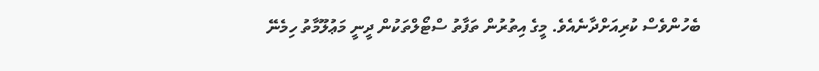ބެހުންވެސް ކުރިއަށްދާނެއެވެ. މީގެ އިތުރުން ތަފާތު ސްޓޯލްތަކުން ދީނީ މަޢުލޫމާތު ހިމެނޭ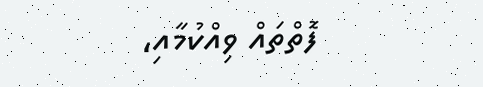ފޮތްތައް ވިއްކުމާއި،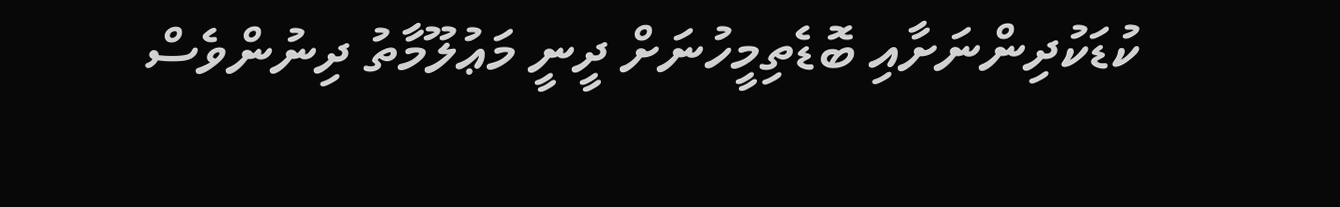ކުޑަކުދިންނަށާއި ބޮޑެތިމީހުނަށް ދީނީ މަޢުލޫމާތު ދިނުންވެސް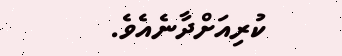ކުރިއަށްދާނެއެވެ.